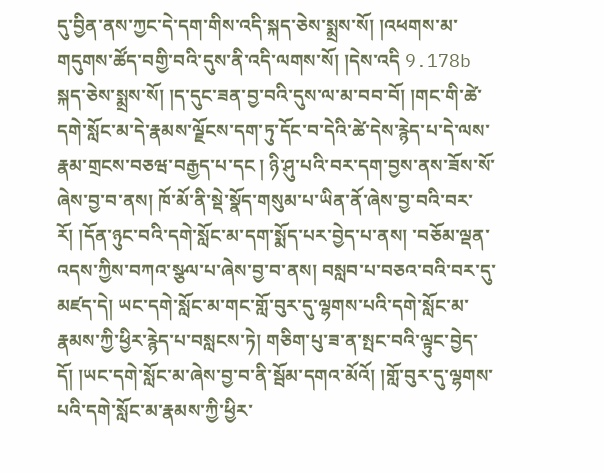དུ་བྱིན་ནས་ཀྱང་དེ་དག་གིས་འདི་སྐད་ཅེས་སྨྲས་སོ། །འཕགས་མ་གདུགས་ཚོད་བགྱི་བའི་དུས་ནི་འདི་ལགས་སོ། །དེས་འདི 9.178b སྐད་ཅེས་སྨྲས་སོ། །ད་དུང་ཟན་བྱ་བའི་དུས་ལ་མ་བབ་བོ། །གང་གི་ཚེ་དགེ་སློང་མ་དེ་རྣམས་ལྗོངས་དག་ཏུ་དོང་བ་དེའི་ཚེ་དེས་རྙེད་པ་དེ་ལས་རྣམ་གྲངས་བཅཝ་བརྒྱད་པ་དང ། ཉི་ཤུ་པའི་བར་དག་བྱས་ནས་ཟོས་སོ་ཞེས་བྱ་བ་ནས། ཁོ་མོ་ནི་སྡེ་སྣོད་གསུམ་པ་ཡིན་ནོ་ཞེས་བྱ་བའི་བར་རོ། །དོན་ཉུང་བའི་དགེ་སློང་མ་དག་སྨོད་པར་བྱེད་པ་ནས། ་བཅོམ་ལྡན་འདས་ཀྱིས་བཀའ་སྩལ་པ་ཞེས་བྱ་བ་ནས། བསླབ་པ་བཅའ་བའི་བར་དུ་མཛད་དེ། ཡང་དགེ་སློང་མ་གང་གློ་བུར་དུ་ལྷགས་པའི་དགེ་སློང་མ་རྣམས་ཀྱི་ཕྱིར་རྙེད་པ་བསླངས་ཏེ། གཅིག་པུ་ཟ་ན་སྤང་བའི་ལྟུང་བྱེད་དོ། །ཡང་དགེ་སློང་མ་ཞེས་བྱ་བ་ནི་སྦོམ་དགའ་མོའོ། །གློ་བུར་དུ་ལྷགས་པའི་དགེ་སློང་མ་རྣམས་ཀྱི་ཕྱིར་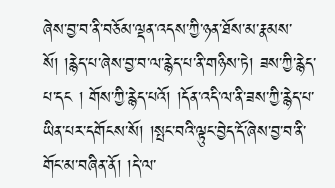ཞེས་བྱ་བ་ནི་བཅོམ་ལྡན་འདས་ཀྱི་ཉན་ཐོས་མ་རྣམས་སོ། །རྙེད་པ་ཞེས་བྱ་བ་ལ་རྙེད་པ་ནི་གཉིས་ཏེ། ཟས་ཀྱི་རྙེད་པ་དང ། གོས་ཀྱི་རྙེད་པའོ། །དོན་འདི་ལ་ནི་ཟས་ཀྱི་རྙེད་པ་ཡིན་པར་དགོངས་སོ། །སྤང་བའི་ལྟུང་བྱེད་དོ་ཞེས་བྱ་བ་ནི་གོང་མ་བཞིན་ནོ། །དེ་ལ་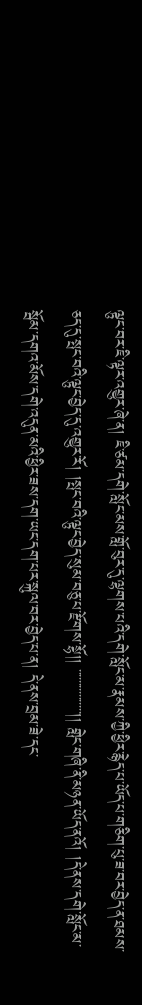ལྟུང་བར་ཇི་ལྟར་འགྱུར་ཞེ་ན། ཇི་ཙམ་དགེ་སློང་མས་གློ་བུར་དུ་ལྷགས་པའི་དགེ་སློང་མ་རྣམས་ཀྱི་ཕྱིར་རྙེད་པ་ཡོད་པ་གཅིག་པུ་ཟ་བར་བྱེད་ན་ཐམས་ཅད་དུ་སྤང་བའི་ལྟུང་བྱེད་དུ་འགྱུར་རོ། །སྤང་བའི་ལྟུང་བྱེད་སུམ་བཅུ་པ་རྫོགས་སྷོ།། ་་་་་་་་་་་་་་་་།། གླེང་གཞི་ནི་མཉན་ཡོད་ནའོ། །དེ་ནས་དགེ་སློང་མ་སྦོམ་དགའ་མོས་དགེ་འདུན་མའི་ཕྱིར་ཟས་དག་ཡང་དག་པར་སྐུལ་བར་བྱེད་པ་ན། དེ་ནས་བྲམ་ཟེ་དང་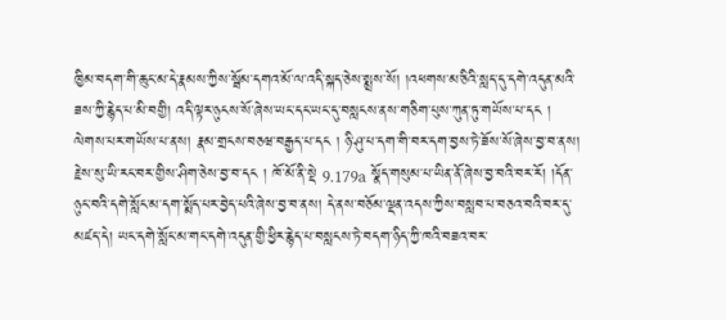ཁྱིམ་བདག་གི་ཆུང་མ་དེ་རྣམས་ཀྱིས་སྦོམ་དགའ་མོ་ལ་འདི་སྐད་ཅེས་སྨྲས་སོ། །འཕགས་མ་ཅིའི་སླད་དུ་དགེ་འདུན་མའི་ཟས་ཀྱི་རྙེད་པ་མི་བགྱི། འདི་ལྟར་ཉུངས་སོ་ཞེས་ཡང་དང་ཡང་དུ་བསླངས་ནས་གཅིག་པུས་ཀུན་ཏུ་གཡོས་པ་དང ། ལེགས་པར་གཡོས་པ་ནས། རྣམ་གྲངས་བཅཝ་བརྒྱད་པ་དང ། ཉི་ཤུ་པ་དག་གི་བར་དག་བྱས་ཏེ་ཟོས་སོ་ཞེས་བྱ་བ་ནས། རྗེས་སུ་ཡི་རང་བར་གྱིས་ཤིག་ཅེས་བྱ་བ་དང ། ཁོ་མོ་ནི་སྡེ 9.179a སྣོད་གསུམ་པ་ཡིན་ནོ་ཞེས་བྱ་བའི་བར་རོ། །དོན་ཉུང་བའི་དགེ་སློང་མ་དག་སྨོད་པར་བྱེད་པའི་ཞེས་བྱ་བ་ནས། དེ་ནས་བཅོམ་ལྡན་འདས་ཀྱིས་བསླབ་པ་བཅའ་བའི་བར་དུ་མཛད་དེ། ཡང་དགེ་སློང་མ་གང་དགེ་འདུན་གྱི་ཕྱིར་རྙེད་པ་བསླངས་ཏེ་བདག་ཉིད་ཀྱི་ཁའི་བཟའ་བར་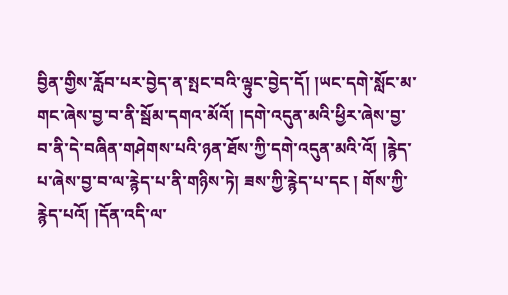བྱིན་གྱིས་རློབ་པར་བྱེད་ན་སྤང་བའི་ལྟུང་བྱེད་དོ། །ཡང་དགེ་སློང་མ་གང་ཞེས་བྱ་བ་ནི་སྦོམ་དགའ་མོའོ། །དགེ་འདུན་མའི་ཕྱིར་ཞེས་བྱ་བ་ནི་དེ་བཞིན་གཤེགས་པའི་ཉན་ཐོས་ཀྱི་དགེ་འདུན་མའི་འོ། །རྙེད་པ་ཞེས་བྱ་བ་ལ་རྙེད་པ་ནི་གཉིས་ཏེ། ཟས་ཀྱི་རྙེད་པ་དང ། གོས་ཀྱི་རྙེད་པའོ། །དོན་འདི་ལ་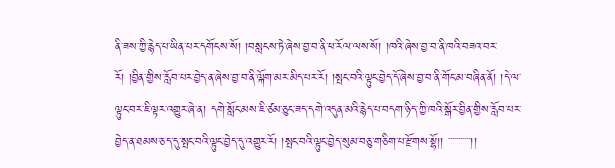ནི་ཟས་ཀྱི་རྙེད་པ་ཡིན་པར་དགོངས་སོ། །བསླངས་ཏེ་ཞེས་བྱ་བ་ནི་ཕ་རོལ་ལས་སོ། །ཁའི་ཞེས་བྱ་བ་ནི་ཁའི་བཟའ་བར་རོ། །བྱིན་གྱིས་རློབ་པར་བྱེད་ན་ཞེས་བྱ་བ་ནི་ལྐོག་མར་མིད་པར་རོ། །སྤང་བའི་ལྟུང་བྱེད་དོ་ཞེས་བྱ་བ་ནི་གོང་མ་བཞིན་ནོ། །དེ་ལ་ལྟུང་བར་ཇི་ལྟར་འགྱུར་ཞེ་ན། དགེ་སློང་མས་ཇི་ཙམ་ཅུང་ཟད་དགེ་འདུན་མའི་རྙེད་པ་བདག་ཉིད་ཀྱི་ཁའི་སྒོར་བྱིན་གྱིས་རློབ་པར་བྱེད་ན་ཐམས་ཅད་དུ་སྤང་བའི་ལྟུང་བྱེད་དུ་འགྱུར་རོ། །སྤང་བའི་ལྟུང་བྱེད་སུམ་བཅུ་གཅིག་པ་རྫོགས་སྷོ།། ་་་་་་་་་་་།།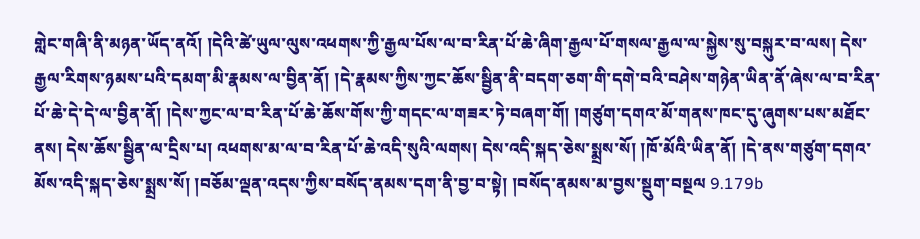གླེང་གཞི་ནི་མཉན་ཡོད་ནའོ། །དེའི་ཚེ་ཡུལ་ལུས་འཕགས་ཀྱི་རྒྱལ་པོས་ལ་བ་རིན་པོ་ཆེ་ཞིག་རྒྱལ་པོ་གསལ་རྒྱལ་ལ་སྐྱེས་སུ་བསྐུར་བ་ལས། དེས་རྒྱལ་རིགས་ཉམས་པའི་དམག་མི་རྣམས་ལ་བྱིན་ནོ། །དེ་རྣམས་ཀྱིས་ཀྱང་ཆོས་སྦྱིན་ནི་བདག་ཅག་གི་དགེ་བའི་བཤེས་གཉེན་ཡིན་ནོ་ཞེས་ལ་བ་རིན་པོ་ཆེ་དེ་དེ་ལ་བྱིན་ནོ། །དེས་ཀྱང་ལ་བ་རིན་པོ་ཆེ་ཆོས་གོས་ཀྱི་གདང་ལ་གཟར་ཏེ་བཞག་གོ། །གཙུག་དགའ་མོ་གནས་ཁང་དུ་ཞུགས་པས་མཐོང་ནས། དེས་ཆོས་སྦྱིན་ལ་དྲིས་པ། འཕགས་མ་ལ་བ་རིན་པོ་ཆེ་འདི་སུའི་ལགས། དེས་འདི་སྐད་ཅེས་སྨྲས་སོ། །ཁོ་མོའི་ཡིན་ནོ། །དེ་ནས་གཙུག་དགའ་མོས་འདི་སྐད་ཅེས་སྨྲས་སོ། །བཅོམ་ལྡན་འདས་ཀྱིས་བསོད་ནམས་དག་ནི་བྱ་བ་སྟེ། །བསོད་ནམས་མ་བྱས་སྡུག་བསྔལ 9.179b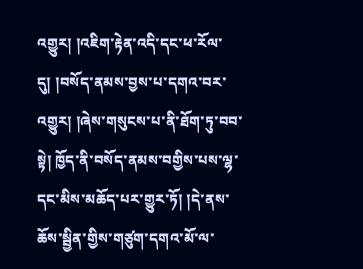འགྱུར། །འཇིག་རྟེན་འདི་དང་ཕ་རོལ་དུ། །བསོད་ནམས་བྱས་པ་དགའ་བར་འགྱུར། །ཞེས་གསུངས་པ་ནི་ཐོག་ཏུ་བབ་སྟེ། ཁྱོད་ནི་བསོད་ནམས་བགྱིས་པས་ལྷ་དང་མིས་མཆོད་པར་གྱུར་ཏོ། །དེ་ནས་ཆོས་སྦྱིན་གྱིས་གཙུག་དགའ་མོ་ལ་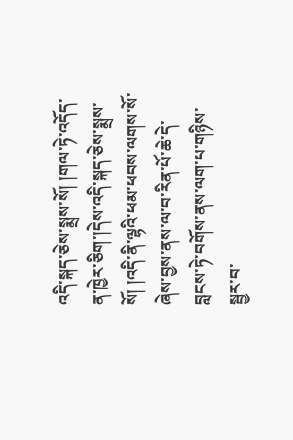འདི་སྐད་ཅེས་སྨྲས་སོ། །གལ་ཏེ་འདོད་ན་ཁྱེར་ཅིག་།དེས་འདི་སྐད་ཅེས་སྨྲས་སོ། །འདི་ནི་ལྷའི་ཕམ་ཕབས་ལགས་སོ་ཞེས་བྱས་ནས་ལ་བ་རིན་པོ་ཆེ་དེ་བླངས་ཏེ་བགོས་ནས་ལག་པ་གཉིས་སྦྱར་བ་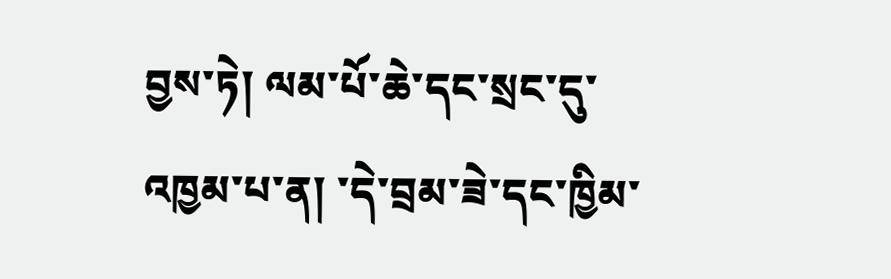བྱས་ཏེ། ལམ་པོ་ཆེ་དང་སྲང་དུ་འཁྱམ་པ་ན། ་དེ་བྲམ་ཟེ་དང་ཁྱིམ་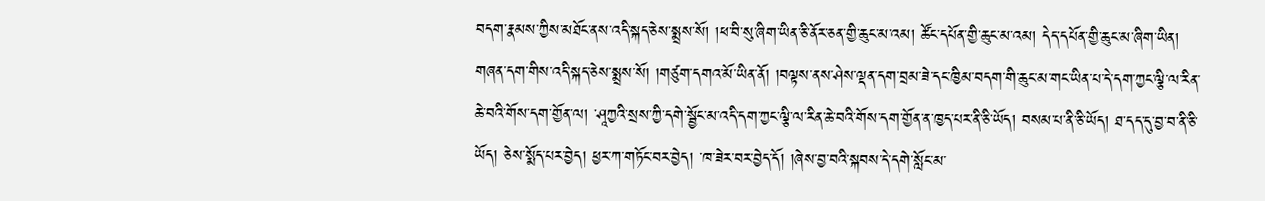བདག་རྣམས་ཀྱིས་མཐོང་ནས་འདི་སྐད་ཅེས་སྨྲས་སོ། །ཕ་བི་སུ་ཞིག་ཡིན་ཅི་ནོར་ཅན་གྱི་ཆུང་མ་འམ། ཚོང་དཔོན་གྱི་ཆུང་མ་འམ། དེད་དཔོན་གྱི་ཆུང་མ་ཞིག་ཡིན། གཞན་དག་གིས་འདི་སྐད་ཅེས་སྨྲས་སོ། །གཙུག་དགའ་མོ་ཡིན་ནོ། །བལྟས་ནས་ཤེས་ལྡན་དག་བྲམ་ཟེ་དང་ཁྱིམ་བདག་གི་ཆུང་མ་གང་ཡིན་པ་དེ་དག་ཀྱང་ལྕི་ལ་རིན་ཆེ་བའི་གོས་དག་གྱོན་ལ། ་ཤཱཀྱའི་སྲས་ཀྱི་དགེ་སྦྱོང་མ་འདི་དག་ཀྱང་ལྕི་ལ་རིན་ཆེ་བའི་གོས་དག་གྱོན་ན་ཁྱད་པར་ནི་ཅི་ཡོད། བསམ་པ་ནི་ཅི་ཡོད། ཐ་དད་དུ་བྱ་བ་ནི་ཅི་ཡོད། ཅེས་སྨོད་པར་བྱེད། ཕྱར་ཀ་གཏོང་བར་བྱེད། ་ཁ་ཟེར་བར་བྱེད་དོ། །ཞེས་བྱ་བའི་སྐབས་དེ་དགེ་སློང་མ་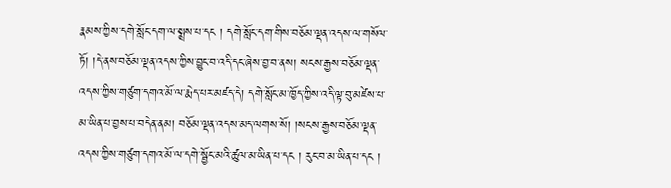རྣམས་ཀྱིས་དགེ་སློང་དག་ལ་སྨྲས་པ་དང ། དགེ་སློང་དག་གིས་བཅོམ་ལྡན་འདས་ལ་གསོལ་ཏོ། །དེ་ནས་བཅོམ་ལྡན་འདས་ཀྱིས་བྱུང་བ་འདི་དང་ཞེས་བྱ་བ་ནས། སངས་རྒྱས་བཅོམ་ལྡན་འདས་ཀྱིས་གཙུག་དགའ་མོ་ལ་རྨེད་པར་མཛད་དེ། དགེ་སློང་མ་ཁྱོད་ཀྱིས་འདི་ལྟ་བུ་མཛེས་པ་མ་ཡིན་པ་བྱས་པ་བདེན་ནམ། བཅོམ་ལྡན་འདས་མད་ལགས་སོ། །སངས་རྒྱས་བཅོམ་ལྡན་འདས་ཀྱིས་གཙུག་དགའ་མོ་ལ་དགེ་སྦྱོང་མའི་ཚུལ་མ་ཡིན་པ་དང ། རུང་བ་མ་ཡིན་པ་དང །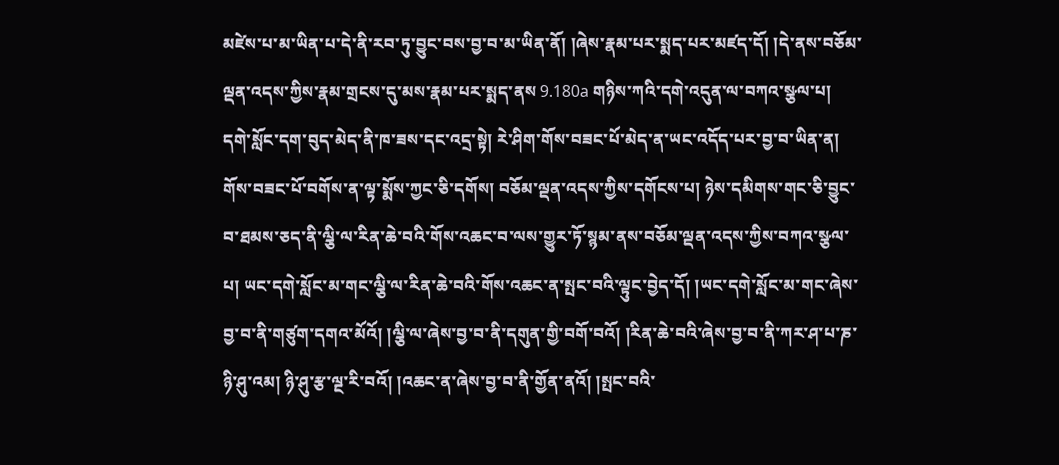མཛེས་པ་མ་ཡིན་པ་དེ་ནི་རབ་ཏུ་བྱུང་བས་བྱ་བ་མ་ཡིན་ནོ། །ཞེས་རྣམ་པར་སྨད་པར་མཛད་དོ། །དེ་ནས་བཅོམ་ལྡན་འདས་ཀྱིས་རྣམ་གྲངས་དུ་མས་རྣམ་པར་སྨད་ནས 9.180a གཉིས་ཀའི་དགེ་འདུན་ལ་བཀའ་སྩལ་པ། དགེ་སློང་དག་བུད་མེད་ནི་ཁ་ཟས་དང་འདྲ་སྟེ། རེ་ཤིག་གོས་བཟང་པོ་མེད་ན་ཡང་འདོད་པར་བྱ་བ་ཡིན་ན། གོས་བཟང་པོ་བགོས་ན་ལྟ་སྨོས་ཀྱང་ཅི་དགོས། བཅོམ་ལྡན་འདས་ཀྱིས་དགོངས་པ། ཉེས་དམིགས་གང་ཅི་བྱུང་བ་ཐམས་ཅད་ནི་ལྕི་ལ་རིན་ཆེ་བའི་གོས་འཆང་བ་ལས་གྱུར་ཏོ་སྙམ་ནས་བཅོམ་ལྡན་འདས་ཀྱིས་བཀའ་སྩལ་པ། ཡང་དགེ་སློང་མ་གང་ལྕི་ལ་རིན་ཆེ་བའི་གོས་འཆང་ན་སྤང་བའི་ལྟུང་བྱེད་དོ། །ཡང་དགེ་སློང་མ་གང་ཞེས་བྱ་བ་ནི་གཙུག་དགའ་མོའོ། །ལྕི་ལ་ཞེས་བྱ་བ་ནི་དགུན་གྱི་བགོ་བའོ། །རིན་ཆེ་བའི་ཞེས་བྱ་བ་ནི་ཀར་ཤ་པ་ཎ་ཉི་ཤུ་འམ། ཉི་ཤུ་རྩ་ལྔ་རི་བའོ། །འཆང་ན་ཞེས་བྱ་བ་ནི་གྱོན་ནའོ། །སྤང་བའི་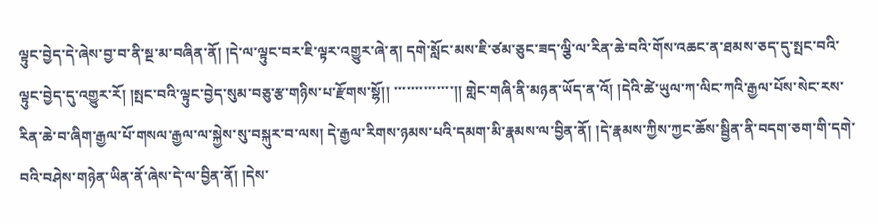ལྟུང་བྱེད་དེ་ཞེས་བྱ་བ་ནི་སྔ་མ་བཞིན་ནོ། །དེ་ལ་ལྟུང་བར་ཇི་ལྟར་འགྱུར་ཞེ་ན། དགེ་སློང་མས་ཇི་ཙམ་ཅུང་ཟད་ལྕི་ལ་རིན་ཆེ་བའི་གོས་འཆང་ན་ཐམས་ཅད་དུ་སྤང་བའི་ལྟུང་བྱེད་དུ་འགྱུར་རོ། །སྤང་བའི་ལྟུང་བྱེད་སུམ་བཅུ་རྩ་གཉིས་པ་རྫོགས་སྷོ།། ་་་་་་་་་་་་་་།། གླེང་གཞི་ནི་མཉན་ཡོད་ན་འོ། །དེའི་ཚེ་ཡུལ་ཀ་ལིང་ཀའི་རྒྱལ་པོས་སེང་རས་རིན་ཆེ་བ་ཞིག་རྒྱལ་པོ་གསལ་རྒྱལ་ལ་སྐྱེས་སུ་བསྐུར་བ་ལས། དེ་རྒྱལ་རིགས་ཉམས་པའི་དམག་མི་རྣམས་ལ་བྱིན་ནོ། །དེ་རྣམས་ཀྱིས་ཀྱང་ཆོས་སྦྱིན་ནི་བདག་ཅག་གི་དགེ་བའི་བཤེས་གཉེན་ཡིན་ནོ་ཞེས་དེ་ལ་བྱིན་ནོ། །དེས་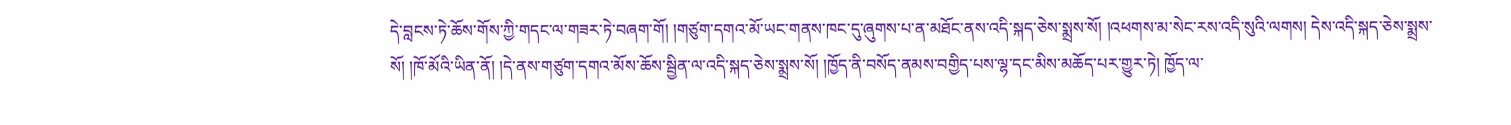དེ་བླངས་ཏེ་ཆོས་གོས་ཀྱི་གདང་ལ་གཟར་ཏེ་བཞག་གོ། །གཙུག་དགའ་མོ་ཡང་གནས་ཁང་དུ་ཞུགས་པ་ན་མཐོང་ནས་འདི་སྐད་ཅེས་སྨྲས་སོ། །འཕགས་མ་སེང་རས་འདི་སུའི་ལགས། དེས་འདི་སྐད་ཅེས་སྨྲས་སོ། །ཁོ་མོའི་ཡིན་ནོ། །དེ་ནས་གཙུག་དགའ་མོས་ཆོས་སྦྱིན་ལ་འདི་སྐད་ཅེས་སྨྲས་སོ། །ཁྱོད་ནི་བསོད་ནམས་བགྱིད་པས་ལྷ་དང་མིས་མཆོད་པར་གྱུར་ཏེ། ཁྱོད་ལ་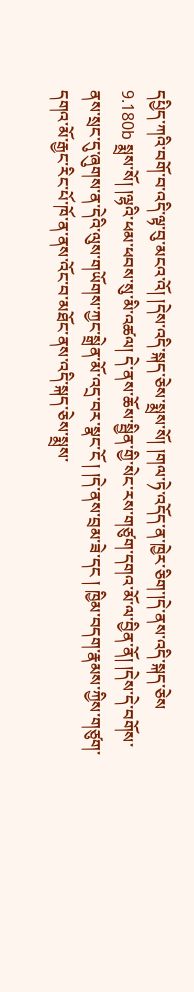དཔྱིད་ཀའི་བགོ་བ་འདི་ལྟ་བུ་མངའ་འོ། །དེས་འདི་སྐད་ཅེས་སྨྲས་སོ། །གལ་ཏེ་འདོད་ན་ཁྱེར་ཅིག་།དེ་ནས་འདི་སྐད་ཅེས 9.180b སྨྲས་སོ། །ལྷའི་ཕམ་ཕབས་སུ་མི་འཚལ། དེ་ནས་ཆོས་སྦྱིན་གྱི་སེང་རས་གཙུག་དགའ་མོ་ལ་བྱིན་ནོ། །དེས་དེ་བགོས་ནས་སྲང་དུ་ཞུགས་ན་དེའི་ལུས་གཡོགས་ཀྱང་སྒྲེན་མོ་འདྲ་བར་སྣང་ངོ ། །དེ་ནས་བྲམ་ཟེ་དང ། ཁྱིམ་བདག་རྣམས་ཀྱིས་གཙུག་དགའ་མོ་རྒྱང་རིང་པོ་ཁོ་ན་ནས་འོང་བ་མཐོང་ནས་འདི་སྐད་ཅེས་སྨྲས་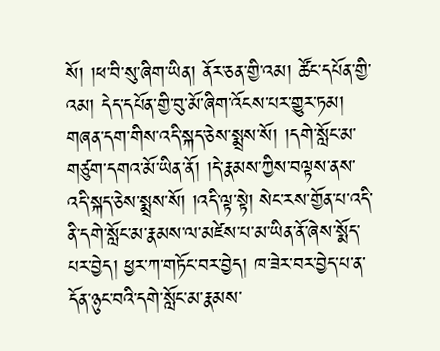སོ། །ཕ་བི་སུ་ཞིག་ཡིན། ནོར་ཅན་གྱི་འམ། ཚོང་དཔོན་གྱི་འམ། དེད་དཔོན་གྱི་བུ་མོ་ཞིག་འོངས་པར་གྱུར་ཏམ། གཞན་དག་གིས་འདི་སྐད་ཅེས་སྨྲས་སོ། །དགེ་སློང་མ་གཙུག་དགའ་མོ་ཡིན་ནོ། །དེ་རྣམས་ཀྱིས་བལྟས་ནས་འདི་སྐད་ཅེས་སྨྲས་སོ། །འདི་ལྟ་སྟེ། སེང་རས་གྱོན་པ་འདི་ནི་དགེ་སློང་མ་རྣམས་ལ་མཛེས་པ་མ་ཡིན་ནོ་ཞེས་སྨོད་པར་བྱེད། ཕྱར་ཀ་གཏོང་བར་བྱེད། ཁ་ཟེར་བར་བྱེད་པ་ན་དོན་ཉུང་བའི་དགེ་སློང་མ་རྣམས་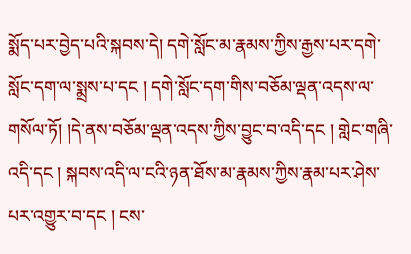སྨོད་པར་བྱེད་པའི་སྐབས་དེ། དགེ་སློང་མ་རྣམས་ཀྱིས་རྒྱས་པར་དགེ་སློང་དག་ལ་སྨྲས་པ་དང ། དགེ་སློང་དག་གིས་བཅོམ་ལྡན་འདས་ལ་གསོལ་ཏོ། །དེ་ནས་བཅོམ་ལྡན་འདས་ཀྱིས་བྱུང་བ་འདི་དང ། གླེང་གཞི་འདི་དང ། སྐབས་འདི་ལ་ངའི་ཉན་ཐོས་མ་རྣམས་ཀྱིས་རྣམ་པར་ཤེས་པར་འགྱུར་བ་དང ། ངས་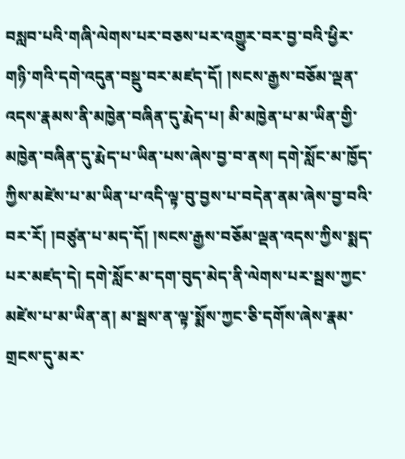བསླབ་པའི་གཞི་ལེགས་པར་བཅས་པར་འགྱུར་བར་བྱ་བའི་ཕྱིར་གཉི་གའི་དགེ་འདུན་བསྡུ་བར་མཛད་དོ། །སངས་རྒྱས་བཅོམ་ལྡན་འདས་རྣམས་ནི་མཁྱེན་བཞིན་དུ་རྨེད་པ། མི་མཁྱེན་པ་མ་ཡིན་གྱི་མཁྱེན་བཞིན་དུ་རྨེད་པ་ཡིན་པས་ཞེས་བྱ་བ་ནས། དགེ་སློང་མ་ཁྱོད་ཀྱིས་མཛེས་པ་མ་ཡིན་པ་འདི་ལྟ་བུ་བྱས་པ་བདེན་ནམ་ཞེས་བྱ་བའི་བར་རོ། །བཙུན་པ་མད་དོ། །སངས་རྒྱས་བཅོམ་ལྡན་འདས་ཀྱིས་སྨད་པར་མཛད་དེ། དགེ་སློང་མ་དག་བུད་མེད་ནི་ལེགས་པར་སྦས་ཀྱང་མཛེས་པ་མ་ཡིན་ན། མ་སྦས་ན་ལྟ་སྨོས་ཀྱང་ཅི་དགོས་ཞེས་རྣམ་གྲངས་དུ་མར་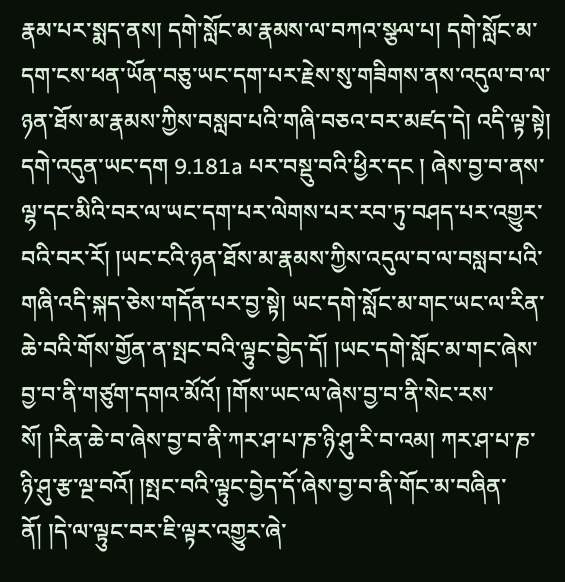རྣམ་པར་སྨད་ནས། དགེ་སློང་མ་རྣམས་ལ་བཀའ་སྩལ་པ། དགེ་སློང་མ་དག་ངས་ཕན་ཡོན་བཅུ་ཡང་དག་པར་རྗེས་སུ་གཟིགས་ནས་འདུལ་བ་ལ་ཉན་ཐོས་མ་རྣམས་ཀྱིས་བསླབ་པའི་གཞི་བཅའ་བར་མཛད་དེ། འདི་ལྟ་སྟེ། དགེ་འདུན་ཡང་དག 9.181a པར་བསྡུ་བའི་ཕྱིར་དང ། ཞེས་བྱ་བ་ནས་ལྷ་དང་མིའི་བར་ལ་ཡང་དག་པར་ལེགས་པར་རབ་ཏུ་བཤད་པར་འགྱུར་བའི་བར་རོ། །ཡང་ངའི་ཉན་ཐོས་མ་རྣམས་ཀྱིས་འདུལ་བ་ལ་བསླབ་པའི་གཞི་འདི་སྐད་ཅེས་གདོན་པར་བྱ་སྟེ། ཡང་དགེ་སློང་མ་གང་ཡང་ལ་རིན་ཆེ་བའི་གོས་གྱོན་ན་སྤང་བའི་ལྟུང་བྱེད་དོ། །ཡང་དགེ་སློང་མ་གང་ཞེས་བྱ་བ་ནི་གཙུག་དགའ་མོའོ། །གོས་ཡང་ལ་ཞེས་བྱ་བ་ནི་སེང་རས་སོ། །རིན་ཆེ་བ་ཞེས་བྱ་བ་ནི་ཀར་ཤ་པ་ཎ་ཉི་ཤུ་རི་བ་འམ། ཀར་ཤ་པ་ཎ་ཉི་ཤུ་རྩ་ལྔ་བའོ། །སྤང་བའི་ལྟུང་བྱེད་དོ་ཞེས་བྱ་བ་ནི་གོང་མ་བཞིན་ནོ། །དེ་ལ་ལྟུང་བར་ཇི་ལྟར་འགྱུར་ཞེ་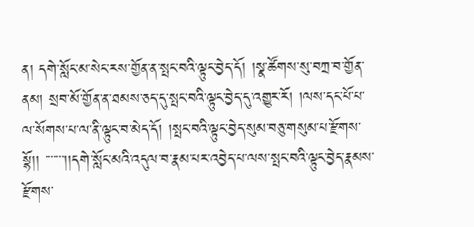ན། དགེ་སློང་མ་སེང་རས་གྱོན་ན་སྤང་བའི་ལྟུང་བྱེད་དོ། །སྣ་ཚོགས་སུ་བཀྲ་བ་གྱོན་ནམ། སྲབ་མོ་གྱོན་ན་ཐམས་ཅད་དུ་སྤང་བའི་ལྟུང་བྱེད་དུ་འགྱུར་རོ། །ལས་དང་པོ་པ་ལ་སོགས་པ་ལ་ནི་ལྟུང་བ་མེད་དོ། །སྤང་བའི་ལྟུང་བྱེད་སུམ་བཅུ་གསུམ་པ་རྫོགས་སྷོ།། ་་་་་་་།།དགེ་སློང་མའི་འདུལ་བ་རྣམ་པར་འབྱེད་པ་ལས་སྤང་བའི་ལྟུང་བྱེད་རྣམས་རྫོགས་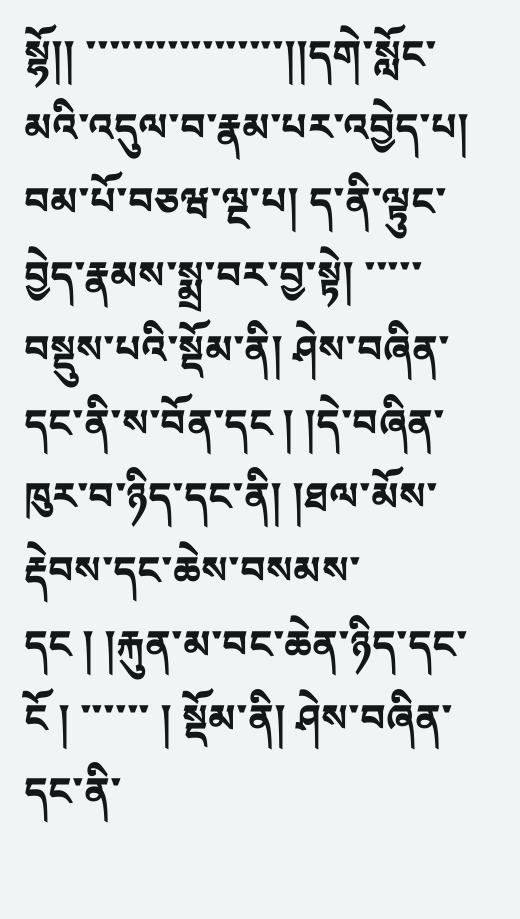སྷོ།། ་་་་་་་་་་་་་་་་་།།དགེ་སློང་མའི་འདུལ་བ་རྣམ་པར་འབྱེད་པ། བམ་པོ་བཅཝ་ལྔ་པ། ད་ནི་ལྟུང་བྱེད་རྣམས་སྨྲ་བར་བྱ་སྟེ། ་་་་་བསྡུས་པའི་སྡོམ་ནི། ཤེས་བཞིན་དང་ནི་ས་བོན་དང ། །དེ་བཞིན་ཁུར་བ་ཉིད་དང་ནི། །ཐལ་མོས་རྡེབས་དང་ཆེས་བསམས་དང ། །རྐུན་མ་བང་ཆེན་ཉིད་དང་ངོ ། ་་་་་་ ། སྡོམ་ནི། ཤེས་བཞིན་དང་ནི་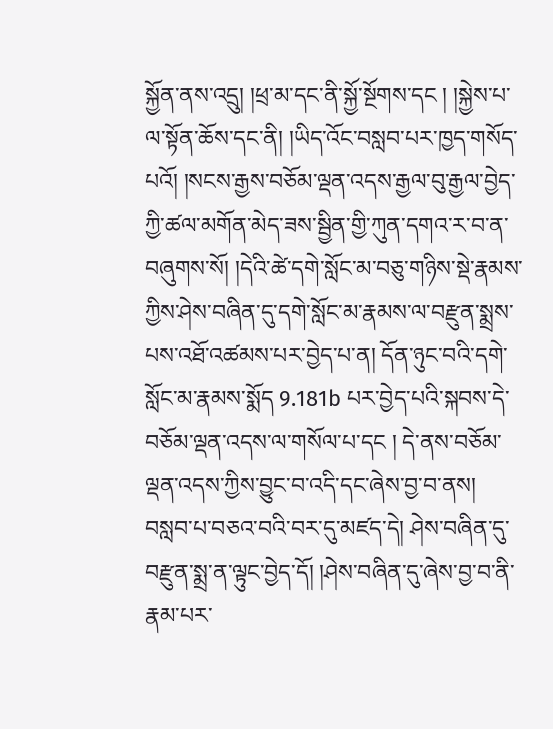སྐྱོན་ནས་འདྲུ། །ཕྲ་མ་དང་ནི་སྐྱོ་སྔོགས་དང ། །སྐྱེས་པ་ལ་སྟོན་ཆོས་དང་ནི། །ཡིད་འོང་བསླབ་པར་ཁྱད་གསོད་པའོ། །སངས་རྒྱས་བཅོམ་ལྡན་འདས་རྒྱལ་བུ་རྒྱལ་བྱེད་ཀྱི་ཚལ་མགོན་མེད་ཟས་སྦྱིན་གྱི་ཀུན་དགའ་ར་བ་ན་བཞུགས་སོ། །དེའི་ཚེ་དགེ་སློང་མ་བཅུ་གཉིས་སྡེ་རྣམས་ཀྱིས་ཤེས་བཞིན་དུ་དགེ་སློང་མ་རྣམས་ལ་བརྫུན་སྨྲས་པས་འཐོ་འཚམས་པར་བྱེད་པ་ན། དོན་ཉུང་བའི་དགེ་སློང་མ་རྣམས་སྨོད 9.181b པར་བྱེད་པའི་སྐབས་དེ་བཅོམ་ལྡན་འདས་ལ་གསོལ་པ་དང ། དེ་ནས་བཅོམ་ལྡན་འདས་ཀྱིས་བྱུང་བ་འདི་དང་ཞེས་བྱ་བ་ནས། བསླབ་པ་བཅའ་བའི་བར་དུ་མཛད་དེ། ཤེས་བཞིན་དུ་བརྫུན་སྨྲ་ན་ལྟུང་བྱེད་དོ། །ཤེས་བཞིན་དུ་ཞེས་བྱ་བ་ནི་རྣམ་པར་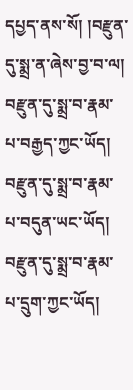དཔྱད་ནས་སོ། །བརྫུན་དུ་སྨྲ་ན་ཞེས་བྱ་བ་ལ། བརྫུན་དུ་སྨྲ་བ་རྣམ་པ་བརྒྱད་ཀྱང་ཡོད། བརྫུན་དུ་སྨྲ་བ་རྣམ་པ་བདུན་ཡང་ཡོད། བརྫུན་དུ་སྨྲ་བ་རྣམ་པ་དྲུག་ཀྱང་ཡོད།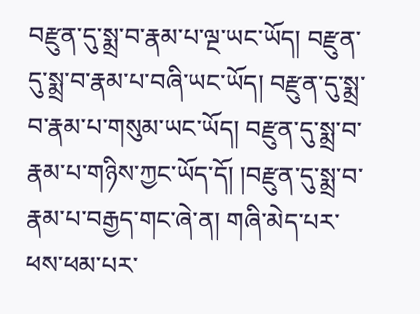བརྫུན་དུ་སྨྲ་བ་རྣམ་པ་ལྔ་ཡང་ཡོད། བརྫུན་དུ་སྨྲ་བ་རྣམ་པ་བཞི་ཡང་ཡོད། བརྫུན་དུ་སྨྲ་བ་རྣམ་པ་གསུམ་ཡང་ཡོད། བརྫུན་དུ་སྨྲ་བ་རྣམ་པ་གཉིས་ཀྱང་ཡོད་དོ། །བརྫུན་དུ་སྨྲ་བ་རྣམ་པ་བརྒྱད་གང་ཞེ་ན། གཞི་མེད་པར་ཕས་ཕམ་པར་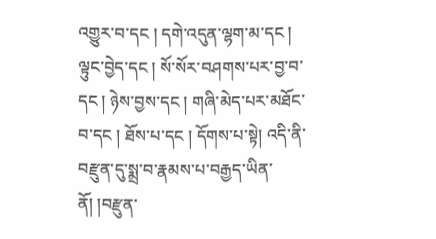འགྱུར་བ་དང ། དགེ་འདུན་ལྷག་མ་དང ། ལྟུང་བྱེད་དང ། སོ་སོར་བཤགས་པར་བྱ་བ་དང ། ཉེས་བྱས་དང ། གཞི་མེད་པར་མཐོང་བ་དང ། ཐོས་པ་དང ། དོགས་པ་སྟེ། འདི་ནི་བརྫུན་དུ་སྨྲ་བ་རྣམས་པ་བརྒྱད་ཡིན་ནོ། །བརྫུན་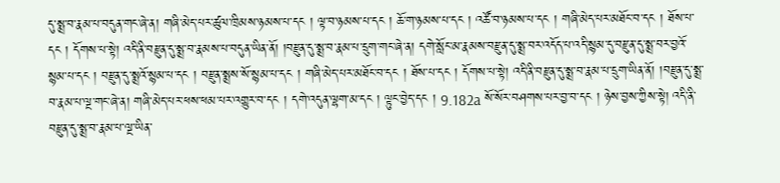དུ་སྨྲ་བ་རྣམ་པ་བདུན་གང་ཞེ་ན། གཞི་མེད་པར་ཚུལ་ཁྲིམས་ཉམས་པ་དང ། ལྟ་བ་ཉམས་པ་དང ། ཆོ་ག་ཉམས་པ་དང ། འཚོ་བ་ཉམས་པ་དང ། གཞི་མེད་པར་མཐོང་བ་དང ། ཐོས་པ་དང ། དོགས་པ་སྟེ། འདི་ནི་བརྫུན་དུ་སྨྲ་བ་རྣམས་པ་བདུན་ཡིན་ནོ། །བརྫུན་དུ་སྨྲ་བ་རྣམ་པ་དྲུག་གང་ཞེ་ན། དགེ་སློང་མ་རྣམས་བརྫུན་དུ་སྨྲ་བར་འདོད་པ་འདི་སྙམ་དུ་བརྫུན་དུ་སྨྲ་བར་བྱའོ་སྙམ་པ་དང ། བརྫུན་དུ་སྨྲའོ་སྙམ་པ་དང ། བརྫུན་སྨྲས་སོ་སྙམ་པ་དང ། གཞི་མེད་པར་མཐོང་བ་དང ། ཐོས་པ་དང ། དོགས་པ་སྟེ། འདི་ནི་བརྫུན་དུ་སྨྲ་བ་རྣམ་པ་དྲུག་ཡིན་ནོ། །བརྫུན་དུ་སྨྲ་བ་རྣམ་པ་ལྔ་གང་ཞེ་ན། གཞི་མེད་པར་ཕས་ཕམ་པར་འགྱུར་བ་དང ། དགེ་འདུན་ལྷག་མ་དང ། ལྟུང་བྱེད་དང ། 9.182a སོ་སོར་བཤགས་པར་བྱ་བ་དང ། ཉེས་བྱས་ཀྱིས་སྟེ། འདི་ནི་བརྫུན་དུ་སྨྲ་བ་རྣམ་པ་ལྔ་ཡིན་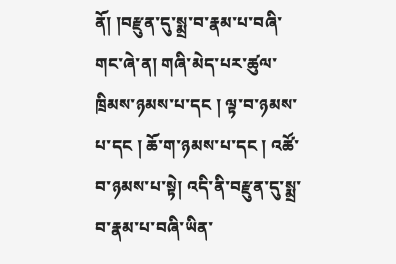ནོ། །བརྫུན་དུ་སྨྲ་བ་རྣམ་པ་བཞི་གང་ཞེ་ན། གཞི་མེད་པར་ཚུལ་ཁྲིམས་ཉམས་པ་དང ། ལྟ་བ་ཉམས་པ་དང ། ཆོ་ག་ཉམས་པ་དང ། འཚོ་བ་ཉམས་པ་སྟེ། འདི་ནི་བརྫུན་དུ་སྨྲ་བ་རྣམ་པ་བཞི་ཡིན་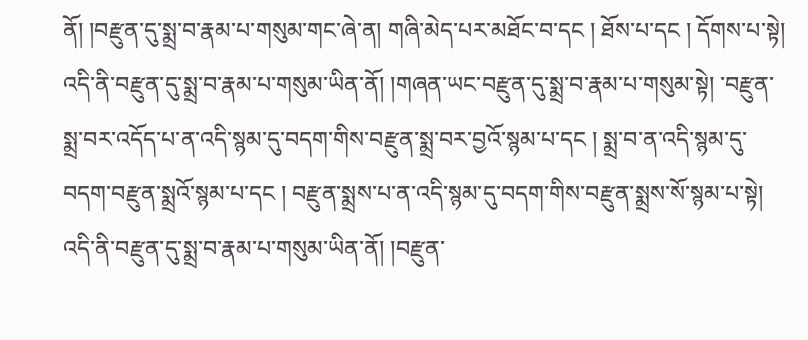ནོ། །བརྫུན་དུ་སྨྲ་བ་རྣམ་པ་གསུམ་གང་ཞེ་ན། གཞི་མེད་པར་མཐོང་བ་དང ། ཐོས་པ་དང ། དོགས་པ་སྟེ། འདི་ནི་བརྫུན་དུ་སྨྲ་བ་རྣམ་པ་གསུམ་ཡིན་ནོ། །གཞན་ཡང་བརྫུན་དུ་སྨྲ་བ་རྣམ་པ་གསུམ་སྟེ། ་བརྫུན་སྨྲ་བར་འདོད་པ་ན་འདི་སྙམ་དུ་བདག་གིས་བརྫུན་སྨྲ་བར་བྱའོ་སྙམ་པ་དང ། སྨྲ་བ་ན་འདི་སྙམ་དུ་བདག་བརྫུན་སྨྲའོ་སྙམ་པ་དང ། བརྫུན་སྨྲས་པ་ན་འདི་སྙམ་དུ་བདག་གིས་བརྫུན་སྨྲས་སོ་སྙམ་པ་སྟེ། འདི་ནི་བརྫུན་དུ་སྨྲ་བ་རྣམ་པ་གསུམ་ཡིན་ནོ། །བརྫུན་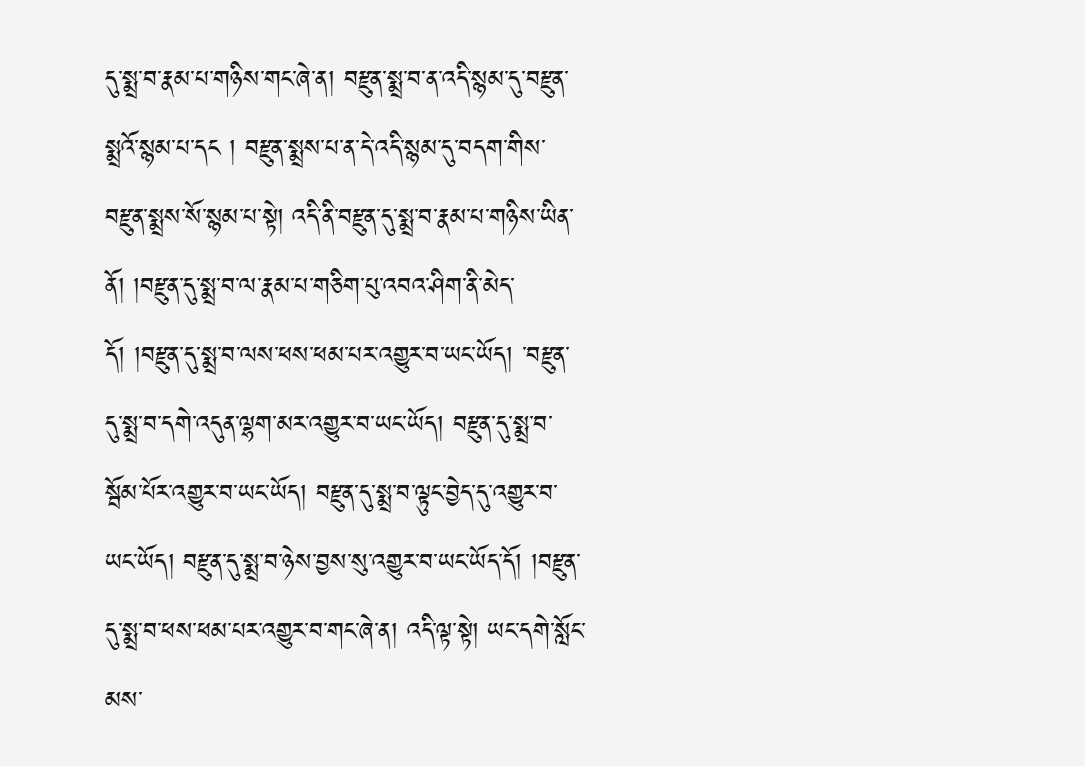དུ་སྨྲ་བ་རྣམ་པ་གཉིས་གང་ཞེ་ན། བརྫུན་སྨྲ་བ་ན་འདི་སྙམ་དུ་བརྫུན་སྨྲའོ་སྙམ་པ་དང ། བརྫུན་སྨྲས་པ་ན་དེ་འདི་སྙམ་དུ་བདག་གིས་བརྫུན་སྨྲས་སོ་སྙམ་པ་སྟེ། འདི་ནི་བརྫུན་དུ་སྨྲ་བ་རྣམ་པ་གཉིས་ཡིན་ནོ། །བརྫུན་དུ་སྨྲ་བ་ལ་རྣམ་པ་གཅིག་པུ་འབའ་ཤིག་ནི་མེད་དོ། །བརྫུན་དུ་སྨྲ་བ་ལས་ཕས་ཕམ་པར་འགྱུར་བ་ཡང་ཡོད། ་བརྫུན་དུ་སྨྲ་བ་དགེ་འདུན་ལྷག་མར་འགྱུར་བ་ཡང་ཡོད། བརྫུན་དུ་སྨྲ་བ་སྦོམ་པོར་འགྱུར་བ་ཡང་ཡོད། བརྫུན་དུ་སྨྲ་བ་ལྟུང་བྱེད་དུ་འགྱུར་བ་ཡང་ཡོད། བརྫུན་དུ་སྨྲ་བ་ཉེས་བྱས་སུ་འགྱུར་བ་ཡང་ཡོད་དོ། །བརྫུན་དུ་སྨྲ་བ་ཕས་ཕམ་པར་འགྱུར་བ་གང་ཞེ་ན། འདི་ལྟ་སྟེ། ཡང་དགེ་སློང་མས་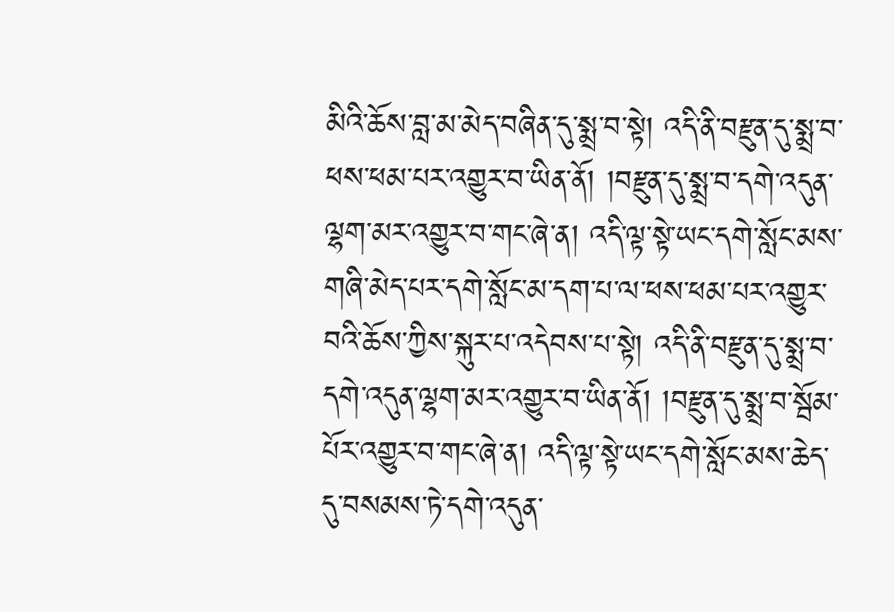མིའི་ཆོས་བླ་མ་མེད་བཞིན་དུ་སྨྲ་བ་སྟེ། འདི་ནི་བརྫུན་དུ་སྨྲ་བ་ཕས་ཕམ་པར་འགྱུར་བ་ཡིན་ནོ། །བརྫུན་དུ་སྨྲ་བ་དགེ་འདུན་ལྷག་མར་འགྱུར་བ་གང་ཞེ་ན། འདི་ལྟ་སྟེ་ཡང་དགེ་སློང་མས་གཞི་མེད་པར་དགེ་སློང་མ་དག་པ་ལ་ཕས་ཕམ་པར་འགྱུར་བའི་ཆོས་ཀྱིས་སྐུར་པ་འདེབས་པ་སྟེ། འདི་ནི་བརྫུན་དུ་སྨྲ་བ་དགེ་འདུན་ལྷག་མར་འགྱུར་བ་ཡིན་ནོ། །བརྫུན་དུ་སྨྲ་བ་སྦོམ་པོར་འགྱུར་བ་གང་ཞེ་ན། འདི་ལྟ་སྟེ་ཡང་དགེ་སློང་མས་ཆེད་དུ་བསམས་ཏེ་དགེ་འདུན་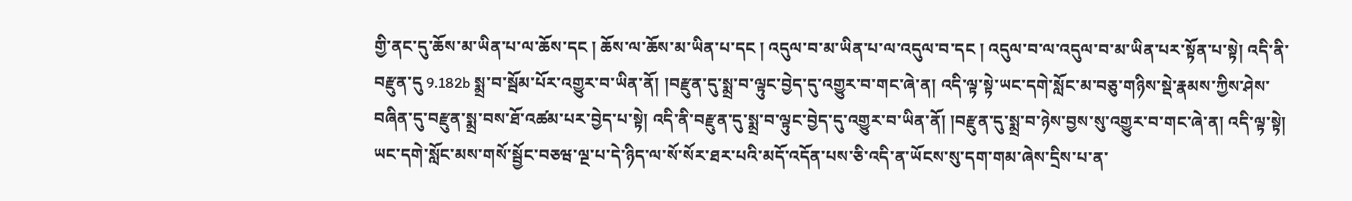གྱི་ནང་དུ་ཆོས་མ་ཡིན་པ་ལ་ཆོས་དང ། ཆོས་ལ་ཆོས་མ་ཡིན་པ་དང ། འདུལ་བ་མ་ཡིན་པ་ལ་འདུལ་བ་དང ། འདུལ་བ་ལ་འདུལ་བ་མ་ཡིན་པར་སྟོན་པ་སྟེ། འདི་ནི་བརྫུན་དུ 9.182b སྨྲ་བ་སྦོམ་པོར་འགྱུར་བ་ཡིན་ནོ། །བརྫུན་དུ་སྨྲ་བ་ལྟུང་བྱེད་དུ་འགྱུར་བ་གང་ཞེ་ན། འདི་ལྟ་སྟེ་ཡང་དགེ་སློང་མ་བཅུ་གཉིས་སྡེ་རྣམས་ཀྱིས་ཤེས་བཞིན་དུ་བརྫུན་སྨྲ་བས་ཐོ་འཚམ་པར་བྱེད་པ་སྟེ། འདི་ནི་བརྫུན་དུ་སྨྲ་བ་ལྟུང་བྱེད་དུ་འགྱུར་བ་ཡིན་ནོ། །བརྫུན་དུ་སྨྲ་བ་ཉེས་བྱས་སུ་འགྱུར་བ་གང་ཞེ་ན། འདི་ལྟ་སྟེ། ཡང་དགེ་སློང་མས་གསོ་སྦྱོང་བཅཝ་ལྔ་པ་དེ་ཉིད་ལ་སོ་སོར་ཐར་པའི་མདོ་འདོན་པས་ཅི་འདི་ན་ཡོངས་སུ་དག་གམ་ཞེས་དྲིས་པ་ན་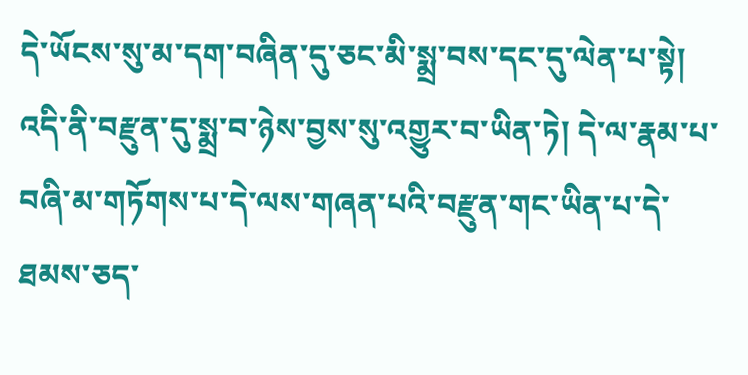དེ་ཡོངས་སུ་མ་དག་བཞིན་དུ་ཅང་མི་སྨྲ་བས་དང་དུ་ལེན་པ་སྟེ། འདི་ནི་བརྫུན་དུ་སྨྲ་བ་ཉེས་བྱས་སུ་འགྱུར་བ་ཡིན་ཏེ། དེ་ལ་རྣམ་པ་བཞི་མ་གཏོགས་པ་དེ་ལས་གཞན་པའི་བརྫུན་གང་ཡིན་པ་དེ་ཐམས་ཅད་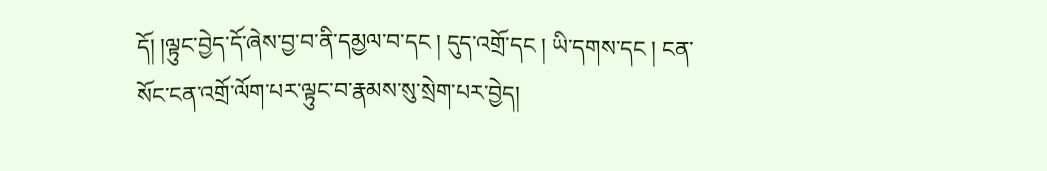དོ། །ལྟུང་བྱེད་དོ་ཞེས་བྱ་བ་ནི་དམྱལ་བ་དང ། དུད་འགྲོ་དང ། ཡི་དགས་དང ། ངན་སོང་ངན་འགྲོ་ལོག་པར་ལྟུང་བ་རྣམས་སུ་སྲེག་པར་བྱེད།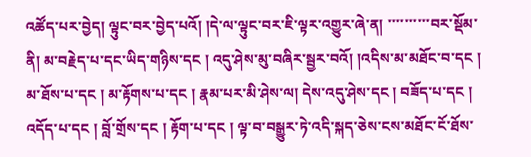འཚོད་པར་བྱེད། ལྟུང་བར་བྱེད་པའོ། །དེ་ལ་ལྟུང་བར་ཇི་ལྟར་འགྱུར་ཞེ་ན། ་་་་་་་་་་བར་སྡོམ་ནི། མ་བརྗེད་པ་དང་ཡིད་གཉིས་དང ། འདུ་ཤེས་མུ་བཞིར་སྦྱར་བའོ། །འདིས་མ་མཐོང་བ་དང ། མ་ཐོས་པ་དང ། མ་རྟོགས་པ་དང ། རྣམ་པར་མི་ཤེས་ལ། དེས་འདུ་ཤེས་དང ། བཟོད་པ་དང ། འདོད་པ་དང ། བློ་གྲོས་དང ། རྟོག་པ་དང ། ལྟ་བ་བསྒྱུར་ཏེ་འདི་སྐད་ཅེས་ངས་མཐོང་ངོ་ཐོས་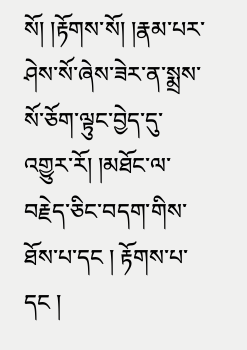སོ། །རྟོགས་སོ། །རྣམ་པར་ཤེས་སོ་ཞེས་ཟེར་ན་སྨྲས་སོ་ཅོག་ལྟུང་བྱེད་དུ་འགྱུར་རོ། །མཐོང་ལ་བརྗེད་ཅིང་བདག་གིས་ཐོས་པ་དང ། རྟོགས་པ་དང །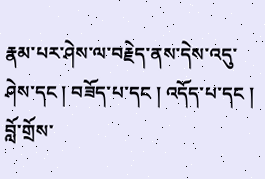རྣམ་པར་ཤེས་ལ་བརྗེད་ནས་དེས་འདུ་ཤེས་དང ། བཟོད་པ་དང ། འདོད་པ་དང ། བློ་གྲོས་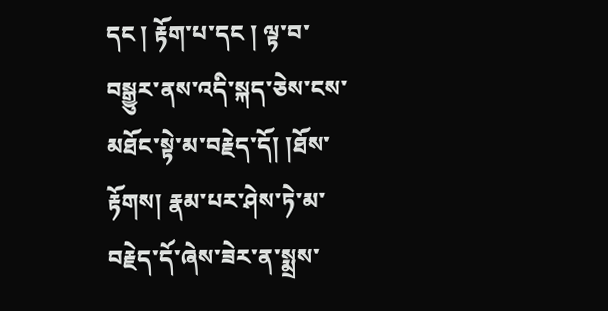དང ། རྟོག་པ་དང ། ལྟ་བ་བསྒྱུར་ནས་འདི་སྐད་ཅེས་ངས་མཐོང་སྟེ་མ་བརྗེད་དོ། །ཐོས་རྟོགས། རྣམ་པར་ཤེས་ཏེ་མ་བརྗེད་དོ་ཞེས་ཟེར་ན་སྨྲས་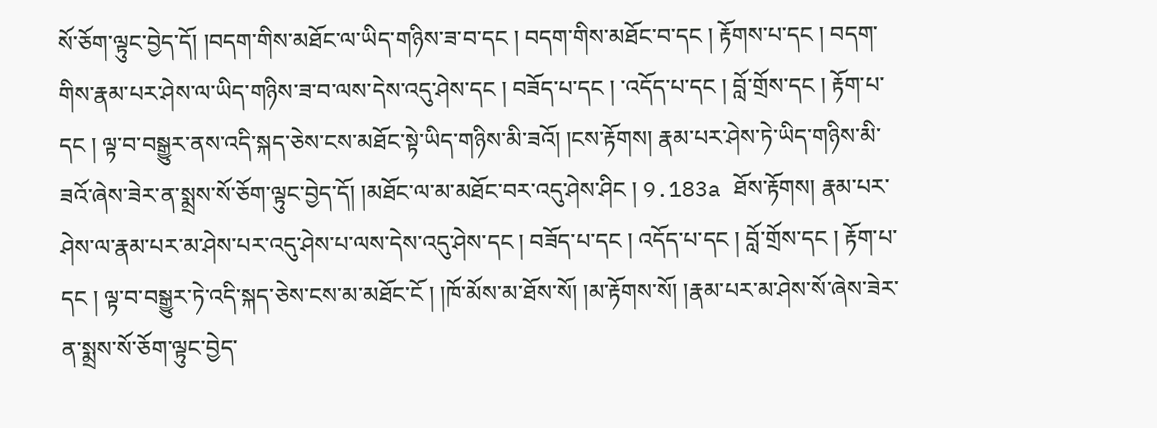སོ་ཅོག་ལྟུང་བྱེད་དོ། །བདག་གིས་མཐོང་ལ་ཡིད་གཉིས་ཟ་བ་དང ། བདག་གིས་མཐོང་བ་དང ། རྟོགས་པ་དང ། བདག་གིས་རྣམ་པར་ཤེས་ལ་ཡིད་གཉིས་ཟ་བ་ལས་དེས་འདུ་ཤེས་དང ། བཟོད་པ་དང ། ་འདོད་པ་དང ། བློ་གྲོས་དང ། རྟོག་པ་དང ། ལྟ་བ་བསྒྱུར་ནས་འདི་སྐད་ཅེས་ངས་མཐོང་སྟེ་ཡིད་གཉིས་མི་ཟའོ། །ངས་རྟོགས། རྣམ་པར་ཤེས་ཏེ་ཡིད་གཉིས་མི་ཟའོ་ཞེས་ཟེར་ན་སྨྲས་སོ་ཅོག་ལྟུང་བྱེད་དོ། །མཐོང་ལ་མ་མཐོང་བར་འདུ་ཤེས་ཤིང ། 9.183a ཐོས་རྟོགས། རྣམ་པར་ཤེས་ལ་རྣམ་པར་མ་ཤེས་པར་འདུ་ཤེས་པ་ལས་དེས་འདུ་ཤེས་དང ། བཟོད་པ་དང ། འདོད་པ་དང ། བློ་གྲོས་དང ། རྟོག་པ་དང ། ལྟ་བ་བསྒྱུར་ཏེ་འདི་སྐད་ཅེས་ངས་མ་མཐོང་ངོ ། །ཁོ་མོས་མ་ཐོས་སོ། །མ་རྟོགས་སོ། །རྣམ་པར་མ་ཤེས་སོ་ཞེས་ཟེར་ན་སྨྲས་སོ་ཅོག་ལྟུང་བྱེད་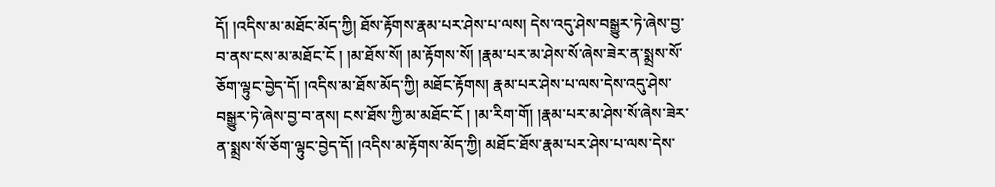དོ། །འདིས་མ་མཐོང་མོད་ཀྱི། ཐོས་རྟོགས་རྣམ་པར་ཤེས་པ་ལས། དེས་འདུ་ཤེས་བསྒྱུར་ཏེ་ཞེས་བྱ་བ་ནས་ངས་མ་མཐོང་ངོ ། །མ་ཐོས་སོ། །མ་རྟོགས་སོ། །རྣམ་པར་མ་ཤེས་སོ་ཞེས་ཟེར་ན་སྨྲས་སོ་ཅོག་ལྟུང་བྱེད་དོ། །འདིས་མ་ཐོས་མོད་ཀྱི། མཐོང་རྟོགས། རྣམ་པར་ཤེས་པ་ལས་དེས་འདུ་ཤེས་བསྒྱུར་ཏེ་ཞེས་བྱ་བ་ནས། ངས་ཐོས་ཀྱི་མ་མཐོང་ངོ ། །མ་རིག་གོ། །རྣམ་པར་མ་ཤེས་སོ་ཞེས་ཟེར་ན་སྨྲས་སོ་ཅོག་ལྟུང་བྱེད་དོ། །འདིས་མ་རྟོགས་མོད་ཀྱི། མཐོང་ཐོས་རྣམ་པར་ཤེས་པ་ལས་དེས་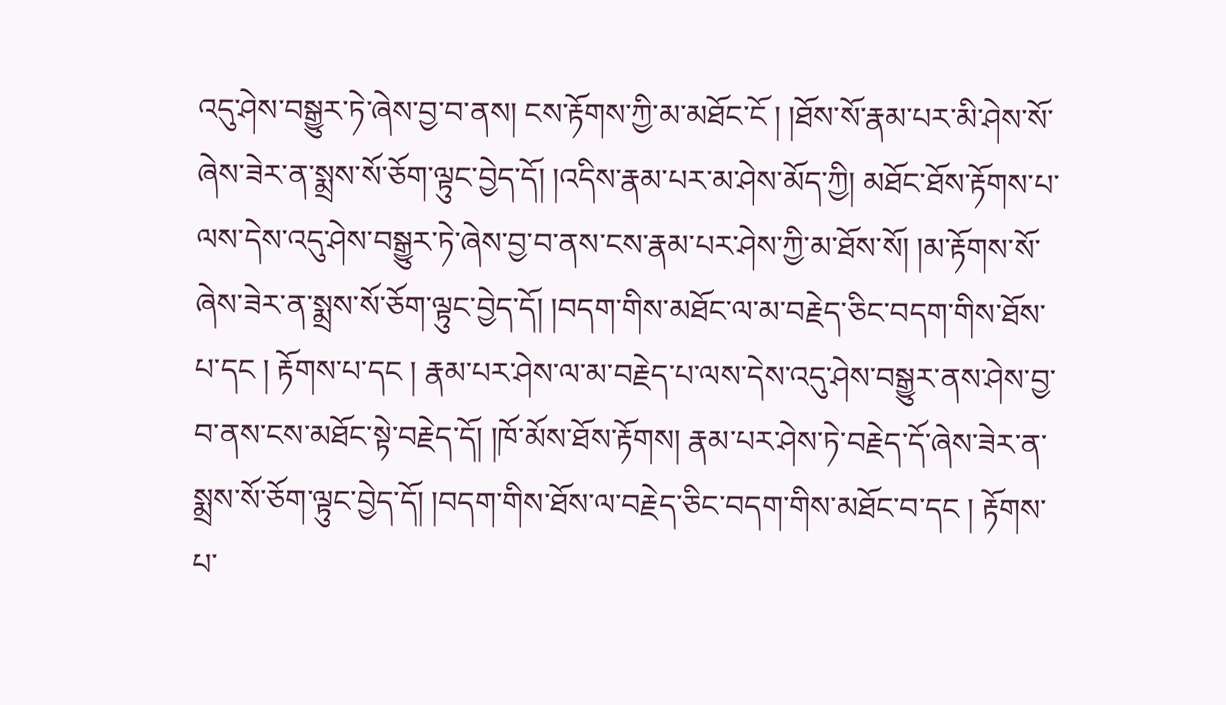འདུ་ཤེས་བསྒྱུར་ཏེ་ཞེས་བྱ་བ་ནས། ངས་རྟོགས་ཀྱི་མ་མཐོང་ངོ ། །ཐོས་སོ་རྣམ་པར་མི་ཤེས་སོ་ཞེས་ཟེར་ན་སྨྲས་སོ་ཅོག་ལྟུང་བྱེད་དོ། །འདིས་རྣམ་པར་མ་ཤེས་མོད་ཀྱི། མཐོང་ཐོས་རྟོགས་པ་ལས་དེས་འདུ་ཤེས་བསྒྱུར་ཏེ་ཞེས་བྱ་བ་ནས་ངས་རྣམ་པར་ཤེས་ཀྱི་མ་ཐོས་སོ། །མ་རྟོགས་སོ་ཞེས་ཟེར་ན་སྨྲས་སོ་ཅོག་ལྟུང་བྱེད་དོ། །བདག་གིས་མཐོང་ལ་མ་བརྗེད་ཅིང་བདག་གིས་ཐོས་པ་དང ། རྟོགས་པ་དང ། རྣམ་པར་ཤེས་ལ་མ་བརྗེད་པ་ལས་དེས་འདུ་ཤེས་བསྒྱུར་ནས་ཤེས་བྱ་བ་ནས་ངས་མཐོང་སྟེ་བརྗེད་དོ། །ཁོ་མོས་ཐོས་རྟོགས། རྣམ་པར་ཤེས་ཏེ་བརྗེད་དོ་ཞེས་ཟེར་ན་སྨྲས་སོ་ཅོག་ལྟུང་བྱེད་དོ། །བདག་གིས་ཐོས་ལ་བརྗེད་ཅིང་བདག་གིས་མཐོང་བ་དང ། རྟོགས་པ་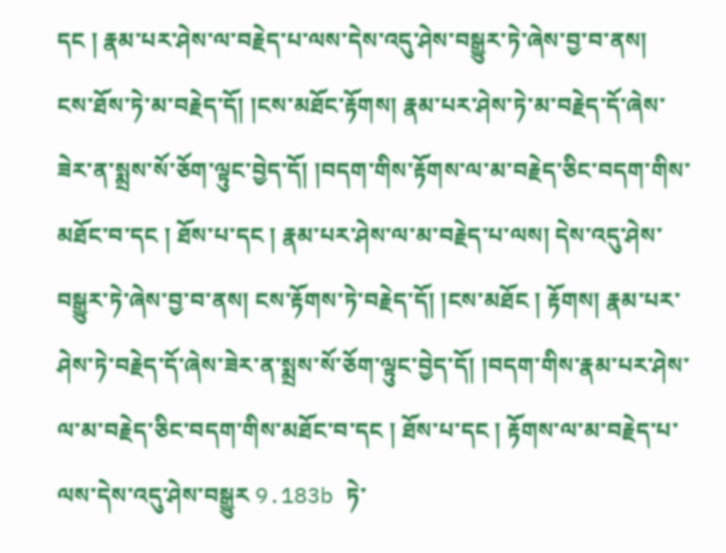དང ། རྣམ་པར་ཤེས་ལ་བརྗེད་པ་ལས་དེས་འདུ་ཤེས་བསྒྱུར་ཏེ་ཞེས་བྱ་བ་ནས། ངས་ཐོས་ཏེ་མ་བརྗེད་དོ། །ངས་མཐོང་རྟོགས། རྣམ་པར་ཤེས་ཏེ་མ་བརྗེད་དོ་ཞེས་ཟེར་ན་སྨྲས་སོ་ཅོག་ལྟུང་བྱེད་དོ། །བདག་གིས་རྟོགས་ལ་མ་བརྗེད་ཅིང་བདག་གིས་མཐོང་བ་དང ། ཐོས་པ་དང ། རྣམ་པར་ཤེས་ལ་མ་བརྗེད་པ་ལས། དེས་འདུ་ཤེས་བསྒྱུར་ཏེ་ཞེས་བྱ་བ་ནས། ངས་རྟོགས་ཏེ་བརྗེད་དོ། །ངས་མཐོང ། རྟོགས། རྣམ་པར་ཤེས་ཏེ་བརྗེད་དོ་ཞེས་ཟེར་ན་སྨྲས་སོ་ཅོག་ལྟུང་བྱེད་དོ། །བདག་གིས་རྣམ་པར་ཤེས་ལ་མ་བརྗེད་ཅིང་བདག་གིས་མཐོང་བ་དང ། ཐོས་པ་དང ། རྟོགས་ལ་མ་བརྗེད་པ་ལས་དེས་འདུ་ཤེས་བསྒྱུར 9.183b ཏེ་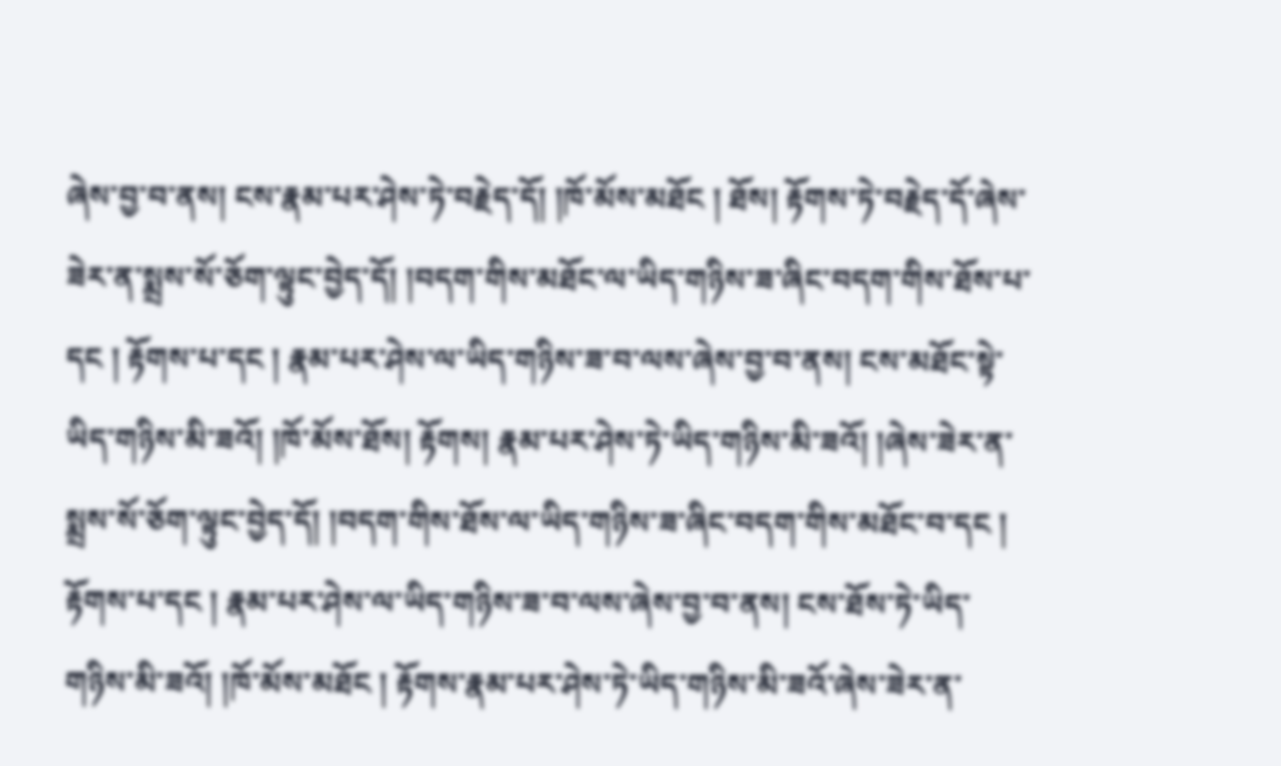ཞེས་བྱ་བ་ནས། ངས་རྣམ་པར་ཤེས་ཏེ་བརྗེད་དོ། །ཁོ་མོས་མཐོང ། ཐོས། རྟོགས་ཏེ་བརྗེད་དོ་ཞེས་ཟེར་ན་སྨྲས་སོ་ཅོག་ལྟུང་བྱེད་དོ། །བདག་གིས་མཐོང་ལ་ཡིད་གཉིས་ཟ་ཞིང་བདག་གིས་ཐོས་པ་དང ། རྟོགས་པ་དང ། རྣམ་པར་ཤེས་ལ་ཡིད་གཉིས་ཟ་བ་ལས་ཞེས་བྱ་བ་ནས། ངས་མཐོང་སྟེ་ཡིད་གཉིས་མི་ཟའོ། །ཁོ་མོས་ཐོས། རྟོགས། རྣམ་པར་ཤེས་ཏེ་ཡིད་གཉིས་མི་ཟའོ། །ཞེས་ཟེར་ན་སྨྲས་སོ་ཅོག་ལྟུང་བྱེད་དོ། །བདག་གིས་ཐོས་ལ་ཡིད་གཉིས་ཟ་ཞིང་བདག་གིས་མཐོང་བ་དང ། རྟོགས་པ་དང ། རྣམ་པར་ཤེས་ལ་ཡིད་གཉིས་ཟ་བ་ལས་ཞེས་བྱ་བ་ནས། ངས་ཐོས་ཏེ་ཡིད་གཉིས་མི་ཟའོ། །ཁོ་མོས་མཐོང ། རྟོགས་རྣམ་པར་ཤེས་ཏེ་ཡིད་གཉིས་མི་ཟའོ་ཞེས་ཟེར་ན་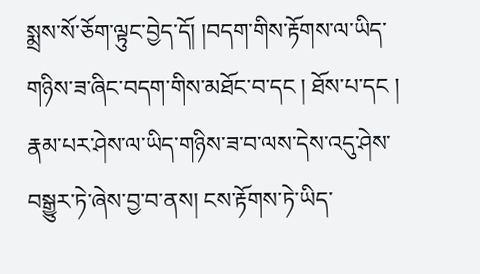སྨྲས་སོ་ཅོག་ལྟུང་བྱེད་དོ། །བདག་གིས་རྟོགས་ལ་ཡིད་གཉིས་ཟ་ཞིང་བདག་གིས་མཐོང་བ་དང ། ཐོས་པ་དང ། རྣམ་པར་ཤེས་ལ་ཡིད་གཉིས་ཟ་བ་ལས་དེས་འདུ་ཤེས་བསྒྱུར་ཏེ་ཞེས་བྱ་བ་ནས། ངས་རྟོགས་ཏེ་ཡིད་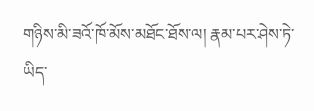གཉིས་མི་ཟའོ་ཁོ་མོས་མཐོང་ཐོས་ལ། རྣམ་པར་ཤེས་ཏེ་ཡིད་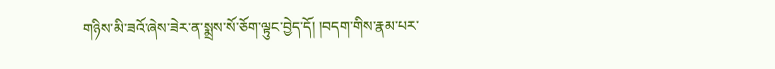གཉིས་མི་ཟའོ་ཞེས་ཟེར་ན་སྨྲས་སོ་ཅོག་ལྟུང་བྱེད་དོ། །བདག་གིས་རྣམ་པར་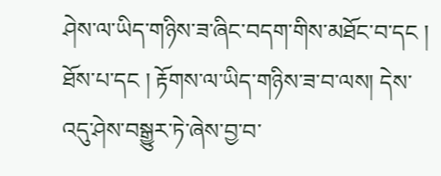ཤེས་ལ་ཡིད་གཉིས་ཟ་ཞིང་བདག་གིས་མཐོང་བ་དང ། ཐོས་པ་དང ། རྟོགས་ལ་ཡིད་གཉིས་ཟ་བ་ལས། དེས་འདུ་ཤེས་བསྒྱུར་ཏེ་ཞེས་བྱ་བ་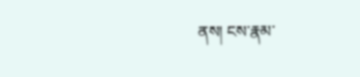ནས། ངས་རྣམ་